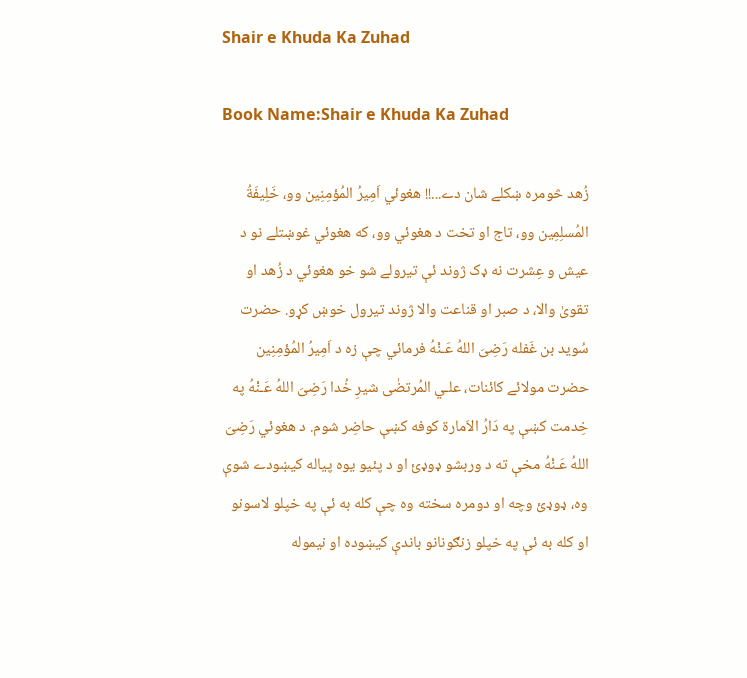Shair e Khuda Ka Zuhad

Book Name:Shair e Khuda Ka Zuhad

زُهد څومره ښکلے شان دے...!! هغوئي اَمِيرُ المُؤمِنِين وو، خَلِيفَةُ المُسلِمِين وو، تاج او تخت د هغوئي وو، که هغوئي غوښتلے نو د عيش و عِشرت نه ډک ژوند ئې تيرولے شو خو هغوئي د زُهد او تقویٰ والا، د صبر او قناعت والا ژوند تيرول خوښ کړو. حضرت سُويد بن غَفله رَضِىَ اللهُ عَـنْهُ فرمائي چې زه د اَمِيرُ المُؤمِنِين حضرت مولائے کائنات، علـي المُرتضٰی شيرِ خُدا رَضِىَ اللهُ عَـنْهُ په خِدمت کښې په دَارُ الاَمارة کوفه کښې حاضِر شوم. د هغوئي رَضِىَ اللهُ عَـنْهُ مخې ته د وربشو ډوډئ او د پئيو يوه پياله کيښودے شوې وه، ډوډئ وچه او دومره سخته وه چې کله به ئې په خپلو لاسونو او کله به ئې په خپلو زنګونانو باندې کيښوده او نيموله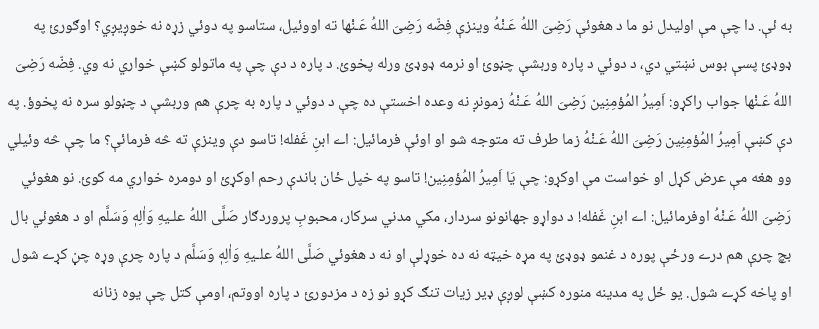به ئې. دا چې مې اوليدل نو ما د هغوئې رَضِىَ اللهُ عَـنْهُ وينزې فِضّه رَضِىَ اللهُ عَـنْها ته اووئيل، ستاسو په دوئي زړه نه خوږيږي؟ اوګورئ په ډوډئ پسې بوس نښتي دي، د دوئي د پاره وربشې چڼوئ او نرمه ډوډئ ورله پخوئ. د پاره د دې چې په ماتولو کښې خواري نه وي. فِضّه رَضِىَ اللهُ عَـنْها جواب راکړو: اَمِيرُ المُؤمِنِين رَضِىَ اللهُ عَـنْهُ زمونږ نه وعده اخستې ده چې د دوئي د پاره به چرې هم وربشې د چڼولو سره نه پخوؤ. په دې کښې اَمِيرُ المُؤمِنِين رَضِىَ اللهُ عَـنْهُ زما طرف ته متوجه شو او اوئې فرمائيل: اے ابنِ غَفله! تاسو دې وينزې ته څه فرمائې؟ ما چې څه وئيلي وو هغه مې عرض کړل او خواست مې اوکړو: چې يَا اَمِيرُ المُؤمِنِين! تاسو په خپل ځان باندې رحم اوکړئ او دومره خواري مه کوئ. نو هغوئي رَضِىَ اللهُ عَـنْهُ اوفرمائيل: اے ابنِ غَفله! د دواړو جهانونو سردار، مکي مدني سرکار، محبوبِ پروردګار صَلَّى اللهُ علـيهِ وَاٰلِهٖ وَسَلَّم او د هغوئي بال بچ چرې هم درے ورځې پوره د غنمو ډوډئ په مړه خيټه نه ده خوړلې او نه د هغوئي صَلَّى اللهُ علـيهِ وَاٰلِهٖ وَسَلَّم د پاره چرې وړه چڼ کړے شول او پاخه کړے شول. يو ځل په مدينه منوره کښې لوږې ډير زيات تنګ کړو نو زه د مزدورئ د پاره اووتم، اومې کتل چې يوه زنانه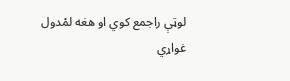لوټې راجمع کوي او هغه لمْدول غواړي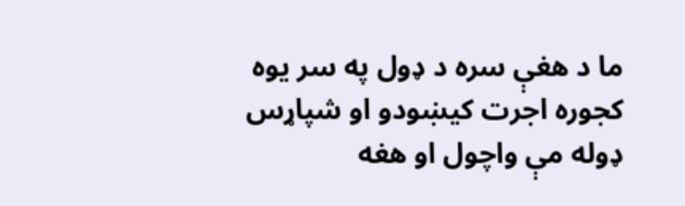ما د هغې سره د ډول په سر يوه کجوره اجرت کيښودو او شپاړس ډوله مې واچول او هغه